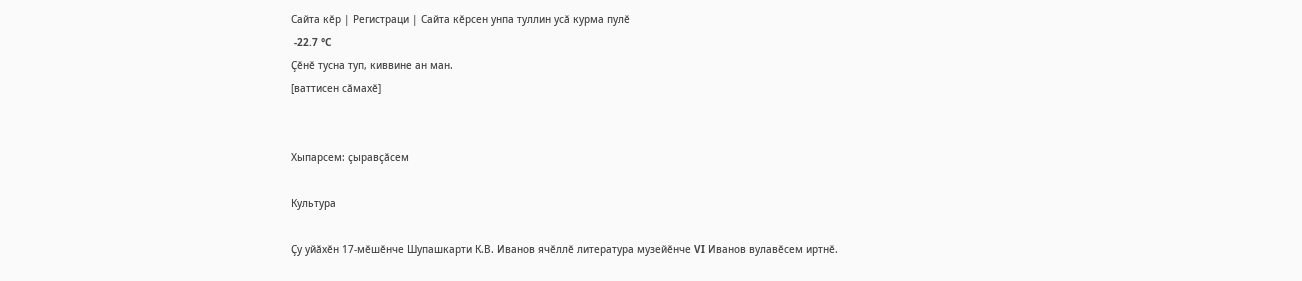Сайта кӗр | Регистраци | Сайта кӗрсен унпа туллин усӑ курма пулӗ
 -22.7 °C
Ҫӗнӗ тусна туп, киввине ан ман.
[ваттисен сӑмахӗ]


Хыпарсем: ҫыравҫӑсем

Культура

Ҫу уйӑхӗн 17-мӗшӗнче Шупашкарти К.В. Иванов ячӗллӗ литература музейӗнче VI Иванов вулавӗсем иртнӗ.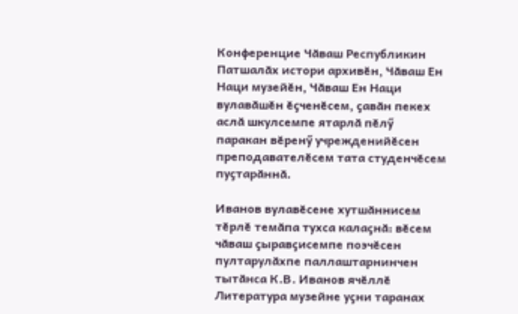Конференцие Чӑваш Республикин Патшалӑх истори архивӗн, Чӑваш Ен Наци музейӗн, Чӑваш Ен Наци вулавӑшӗн ӗҫченӗсем, ҫавӑн пекех аслӑ шкулсемпе ятарлӑ пӗлӳ паракан вӗренӳ учрежденийӗсен преподавателӗсем тата студенчӗсем пуҫтарӑннӑ.

Иванов вулавӗсене хутшӑннисем тӗрлӗ темӑпа тухса калаҫнӑ: вӗсем чӑваш ҫыравҫисемпе поэчӗсен пултарулӑхпе паллаштарнинчен тытӑнса К.В. Иванов ячӗллӗ Литература музейне уҫни таранах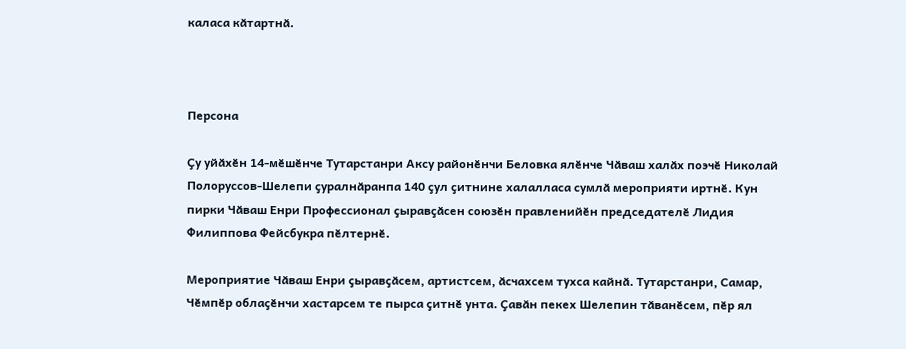каласа кӑтартнӑ.



Персона

Ҫу уйӑхӗн 14-мӗшӗнче Тутарстанри Аксу районӗнчи Беловка ялӗнче Чӑваш халӑх поэчӗ Николай Полоруссов-Шелепи ҫуралнӑранпа 140 ҫул ҫитнине халалласа сумлӑ мероприяти иртнӗ. Кун пирки Чӑваш Енри Профессионал ҫыравҫӑсен союзӗн правленийӗн председателӗ Лидия Филиппова Фейсбукра пӗлтернӗ.

Мероприятие Чӑваш Енри ҫыравҫӑсем, артистсем, ӑсчахсем тухса кайнӑ. Тутарстанри, Самар, Чӗмпӗр облаҫӗнчи хастарсем те пырса ҫитнӗ унта. Ҫавӑн пекех Шелепин тӑванӗсем, пӗр ял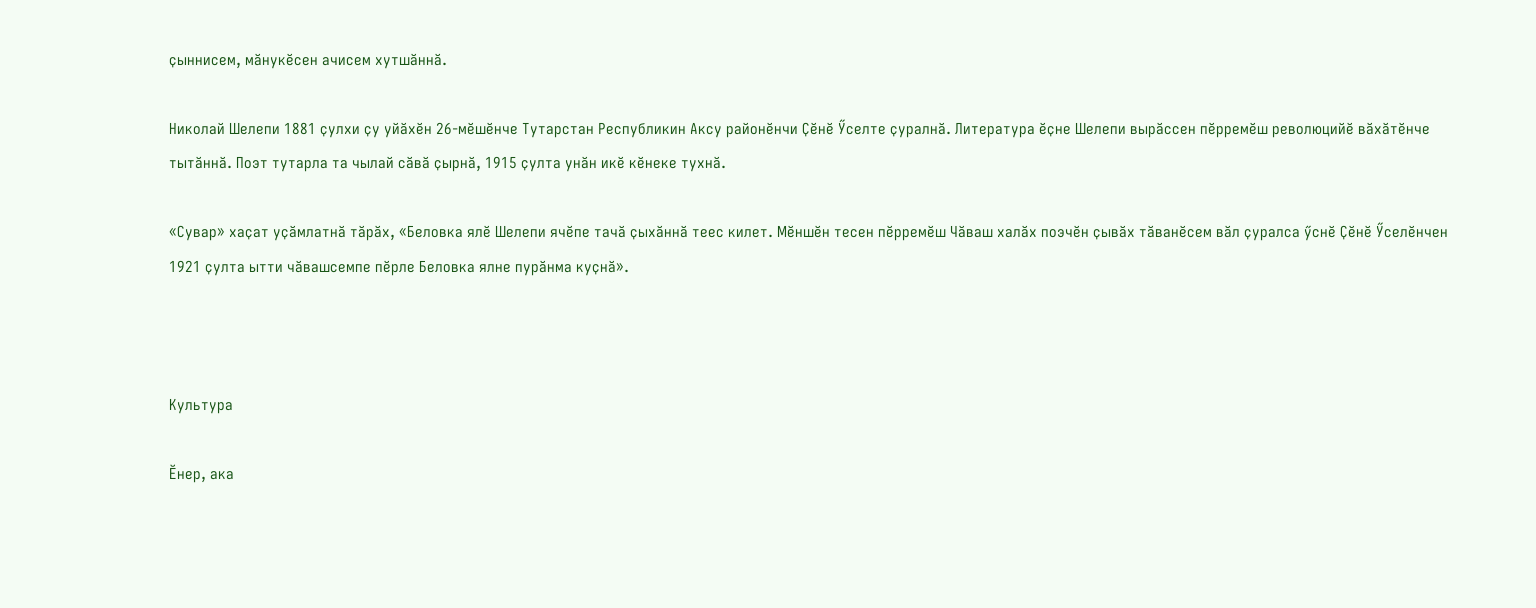ҫыннисем, мӑнукӗсен ачисем хутшӑннӑ.

Николай Шелепи 1881 ҫулхи ҫу уйӑхӗн 26-мӗшӗнче Тутарстан Республикин Аксу районӗнчи Ҫӗнӗ Ӳселте ҫуралнӑ. Литература ӗҫне Шелепи вырӑссен пӗрремӗш революцийӗ вӑхӑтӗнче тытӑннӑ. Поэт тутарла та чылай сӑвӑ ҫырнӑ, 1915 ҫулта унӑн икӗ кӗнеке тухнӑ.

«Сувар» хаҫат уҫӑмлатнӑ тӑрӑх, «Беловка ялӗ Шелепи ячӗпе тачӑ ҫыхӑннӑ теес килет. Мӗншӗн тесен пӗрремӗш Чӑваш халӑх поэчӗн ҫывӑх тӑванӗсем вӑл ҫуралса ӳснӗ Ҫӗнӗ Ӳселӗнчен 1921 ҫулта ытти чӑвашсемпе пӗрле Беловка ялне пурӑнма куҫнӑ».



Культура

Ӗнер, ака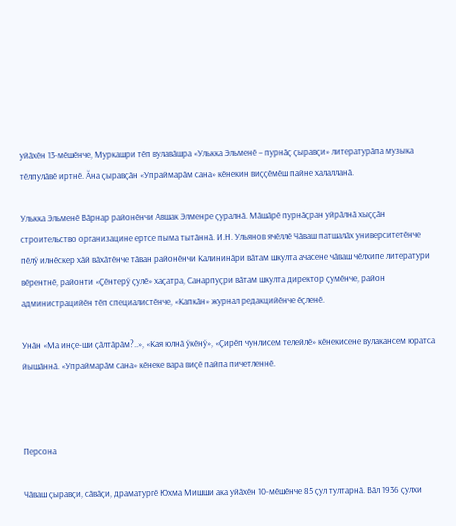уйӑхӗн 13-мӗшӗнче, Муркашри тӗп вулавӑшра «Улькка Эльменӗ – пурнӑҫ ҫыравҫи» литературӑпа музыка тӗлпулӑвӗ иртнӗ. Ӑна ҫыравҫӑн «Упраймарӑм сана» кӗнекин виҫҫӗмӗш пайне халалланӑ.

Улькка Эльменӗ Вӑрнар районӗнчи Авшак Элменре ҫуралнӑ. Мӑшӑрӗ пурнӑҫран уйрӑлнӑ хыҫҫӑн строительство организацине ертсе пыма тытӑннӑ. И.Н. Ульянов ячӗллӗ Чӑваш патшалӑх университетӗнче пӗлӳ илнӗскер хӑй вӑхӑтӗнче тӑван районӗнчи Калининӑри вӑтам шкулта ачасене чӑваш чӗлхипе литератури вӗрентнӗ, районти «Ҫӗнтерӳ ҫулӗ» хаҫатра, Санарпуҫри вӑтам шкулта директор ҫумӗнче, район администрацийӗн тӗп специалистӗнче, «Капкӑн» журнал редакцийӗнче ӗҫленӗ.

Унӑн «Ма инҫе-ши ҫӑлтӑрӑм?..», «Кая юлнӑ ӳкӗнӳ», «Ҫирӗп чунлисем телейлӗ» кӗнекисене вулакансем юратса йышӑннӑ. «Упраймарӑм сана» кӗнеке вара виҫӗ пайпа пичетленнӗ.



Персона

Чӑваш ҫыравҫи, сӑвӑҫи, драматургӗ Юхма Мишши ака уйӑхӗн 10-мӗшӗнче 85 ҫул тултарнӑ. Вӑл 1936 ҫулхи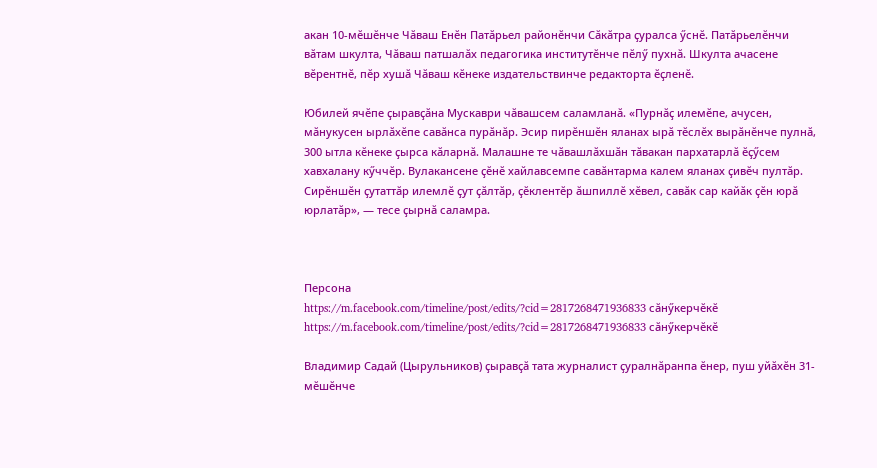акан 10-мӗшӗнче Чӑваш Енӗн Патӑрьел районӗнчи Сӑкӑтра ҫуралса ӳснӗ. Патӑрьелӗнчи вӑтам шкулта, Чӑваш патшалӑх педагогика институтӗнче пӗлӳ пухнӑ. Шкулта ачасене вӗрентнӗ, пӗр хушӑ Чӑваш кӗнеке издательствинче редакторта ӗҫленӗ.

Юбилей ячӗпе ҫыравҫӑна Мускаври чӑвашсем саламланӑ. «Пурнӑҫ илемӗпе, ачусен, мӑнукусен ырлӑхӗпе савӑнса пурӑнӑр. Эсир пирӗншӗн яланах ырӑ тӗслӗх вырӑнӗнче пулнӑ, 300 ытла кӗнеке ҫырса кӑларнӑ. Малашне те чӑвашлӑхшӑн тӑвакан пархатарлӑ ӗҫӳсем хавхалану кӳччӗр. Вулакансене ҫӗнӗ хайлавсемпе савӑнтарма калем яланах ҫивӗч пултӑр. Сирӗншӗн ҫутаттӑр илемлӗ ҫут ҫӑлтӑр, ҫӗклентӗр ӑшпиллӗ хӗвел, савӑк сар кайӑк ҫӗн юрӑ юрлатӑр», — тесе ҫырнӑ саламра.



Персона
https://m.facebook.com/timeline/post/edits/?cid=2817268471936833 сӑнӳкерчӗкӗ
https://m.facebook.com/timeline/post/edits/?cid=2817268471936833 сӑнӳкерчӗкӗ

Владимир Садай (Цырульников) ҫыравҫӑ тата журналист ҫуралнӑранпа ӗнер, пуш уйӑхӗн 31-мӗшӗнче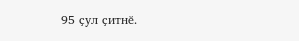95 ҫул ҫитнӗ.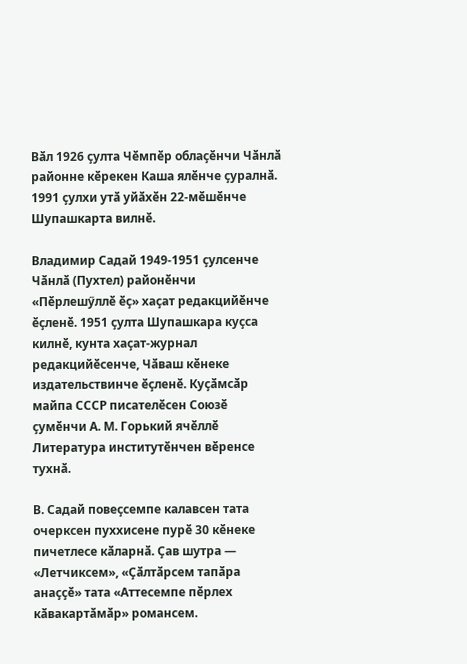Вӑл 1926 ҫулта Чӗмпӗр облаҫӗнчи Чӑнлӑ районне кӗрекен Каша ялӗнче ҫуралнӑ. 1991 ҫулхи утӑ уйӑхӗн 22-мӗшӗнче Шупашкарта вилнӗ.

Владимир Садай 1949-1951 ҫулсенче Чӑнлӑ (Пухтел) районӗнчи «Пӗрлешӳллӗ ӗҫ» хаҫат редакцийӗнче ӗҫленӗ. 1951 ҫулта Шупашкара куҫса килнӗ, кунта хаҫат-журнал редакцийӗсенче, Чӑваш кӗнеке издательствинче ӗҫленӗ. Куҫӑмсӑр майпа СССР писателӗсен Союзӗ ҫумӗнчи А. М. Горький ячӗллӗ Литература институтӗнчен вӗренсе тухнӑ.

В. Садай повеҫсемпе калавсен тата очерксен пуххисене пурӗ 30 кӗнеке пичетлесе кӑларнӑ. Ҫав шутра — «Летчиксем», «Ҫӑлтӑрсем тапӑра анаҫҫӗ» тата «Аттесемпе пӗрлех кӑвакартӑмӑр» романсем.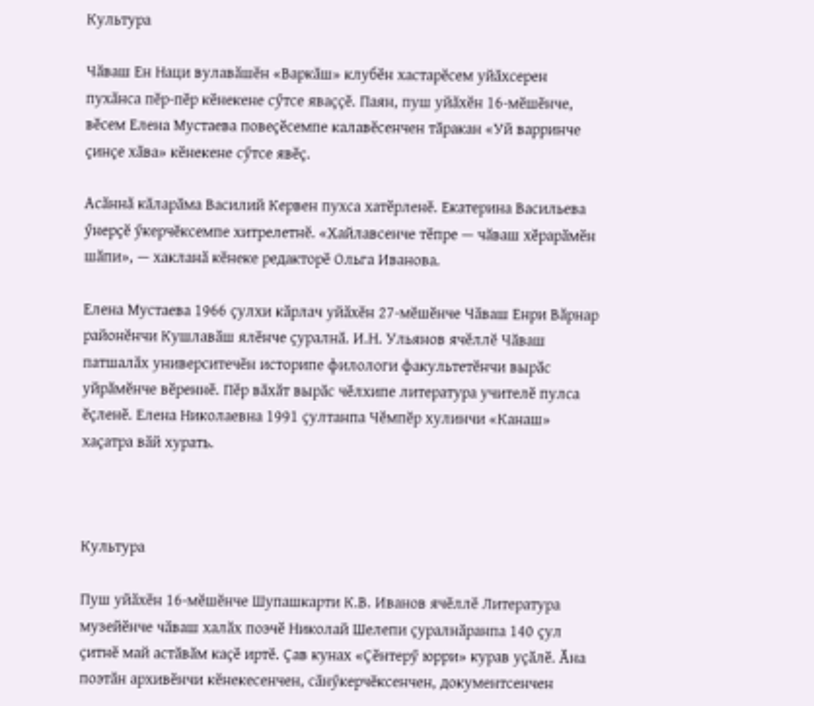Культура

Чӑваш Ен Наци вулавӑшӗн «Варкӑш» клубӗн хастарӗсем уйӑхсерен пухӑнса пӗр-пӗр кӗнекене сӳтсе яваҫҫӗ. Паян, пуш уйӑхӗн 16-мӗшӗнче, вӗсем Елена Мустаева повеҫӗсемпе калавӗсенчен тӑракан «Уй варринче ҫинҫе хӑва» кӗнекене сӳтсе явӗҫ.

Асӑннӑ кӑларӑма Василий Кервен пухса хатӗрленӗ. Екатерина Васильева ӳнерҫӗ ӳкерчӗксемпе хитрелетнӗ. «Хайлавсенче тӗпре — чӑваш хӗрарӑмӗн шӑпи», — хакланӑ кӗнеке редакторӗ Ольга Иванова.

Елена Мустаева 1966 ҫулхи кӑрлач уйӑхӗн 27-мӗшӗнче Чӑваш Енри Вӑрнар районӗнчи Кушлавӑш ялӗнче ҫуралнӑ. И.Н. Ульянов ячӗллӗ Чӑваш патшалӑх университечӗн историпе филологи факультетӗнчи вырӑс уйрӑмӗнче вӗреннӗ. Пӗр вӑхӑт вырӑс чӗлхипе литература учителӗ пулса ӗҫленӗ. Елена Николаевна 1991 ҫултанпа Чӗмпӗр хулинчи «Канаш» хаҫатра вӑй хурать.



Культура

Пуш уйӑхӗн 16-мӗшӗнче Шупашкарти К.В. Иванов ячӗллӗ Литература музейӗнче чӑваш халӑх поэчӗ Николай Шелепи ҫуралнӑранпа 140 ҫул ҫитнӗ май астӑвӑм каҫӗ иртӗ. Ҫав кунах «Ҫӗнтерӳ юрри» курав уҫӑлӗ. Ӑна поэтӑн архивӗнчи кӗнекесенчен, сӑнӳкерчӗксенчен, документсенчен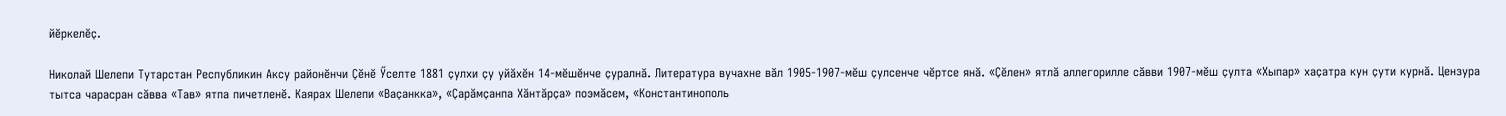йӗркелӗҫ.

Николай Шелепи Тутарстан Республикин Аксу районӗнчи Ҫӗнӗ Ӳселте 1881 ҫулхи ҫу уйӑхӗн 14-мӗшӗнче ҫуралнӑ. Литература вучахне вӑл 1905-1907-мӗш ҫулсенче чӗртсе янӑ. «Ҫӗлен» ятлӑ аллегорилле сӑвви 1907-мӗш ҫулта «Хыпар» хаҫатра кун ҫути курнӑ. Цензура тытса чарасран сӑвва «Тав» ятпа пичетленӗ. Каярах Шелепи «Ваҫанкка», «Ҫарӑмҫанпа Хӑнтӑрҫа» поэмӑсем, «Константинополь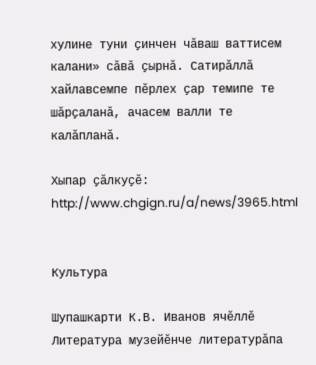хулине туни ҫинчен чӑваш ваттисем калани» сӑвӑ ҫырнӑ. Сатирӑллӑ хайлавсемпе пӗрлех ҫар темипе те шӑрҫаланӑ, ачасем валли те калӑпланӑ.

Хыпар ҫӑлкуҫӗ: http://www.chgign.ru/a/news/3965.html


Культура

Шупашкарти К.В. Иванов ячӗллӗ Литература музейӗнче литературӑпа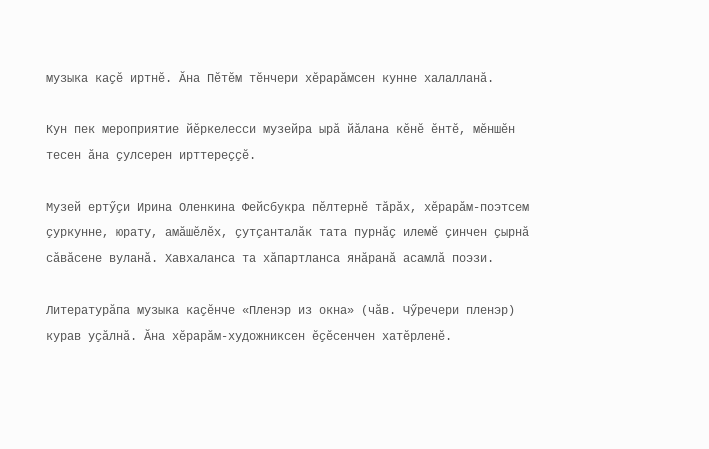музыка каҫӗ иртнӗ. Ӑна Пӗтӗм тӗнчери хӗрарӑмсен кунне халалланӑ.

Кун пек мероприятие йӗркелесси музейра ырӑ йӑлана кӗнӗ ӗнтӗ, мӗншӗн тесен ӑна ҫулсерен ирттереҫҫӗ.

Музей ертӳҫи Ирина Оленкина Фейсбукра пӗлтернӗ тӑрӑх, хӗрарӑм-поэтсем ҫуркунне, юрату, амӑшӗлӗх, ҫутҫанталӑк тата пурнӑҫ илемӗ ҫинчен ҫырнӑ сӑвӑсене вуланӑ. Хавхаланса та хӑпартланса янӑранӑ асамлӑ поэзи.

Литературӑпа музыка каҫӗнче «Пленэр из окна» (чӑв. Чӳречери пленэр) курав уҫӑлнӑ. Ӑна хӗрарӑм-художниксен ӗҫӗсенчен хатӗрленӗ.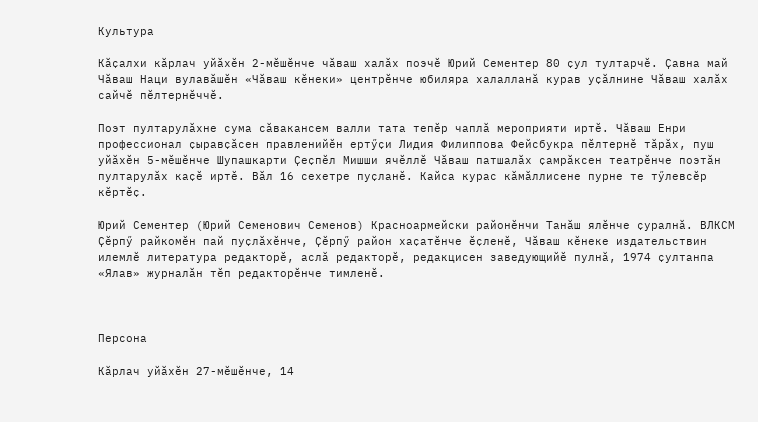Культура

Кӑҫалхи кӑрлач уйӑхӗн 2-мӗшӗнче чӑваш халӑх поэчӗ Юрий Сементер 80 ҫул тултарчӗ. Ҫавна май Чӑваш Наци вулавӑшӗн «Чӑваш кӗнеки» центрӗнче юбиляра халалланӑ курав уҫӑлнине Чӑваш халӑх сайчӗ пӗлтернӗччӗ.

Поэт пултарулӑхне сума сӑвакансем валли тата тепӗр чаплӑ мероприяти иртӗ. Чӑваш Енри профессионал ҫыравҫӑсен правленийӗн ертӳҫи Лидия Филиппова Фейсбукра пӗлтернӗ тӑрӑх, пуш уйӑхӗн 5-мӗшӗнче Шупашкарти Ҫеҫпӗл Мишши ячӗллӗ Чӑваш патшалӑх ҫамрӑксен театрӗнче поэтӑн пултарулӑх каҫӗ иртӗ. Вӑл 16 сехетре пуҫланӗ. Кайса курас кӑмӑллисене пурне те тӳлевсӗр кӗртӗҫ.

Юрий Сементер (Юрий Семенович Семенов) Красноармейски районӗнчи Танӑш ялӗнче ҫуралнӑ. ВЛКСМ Ҫӗрпӳ райкомӗн пай пуҫлӑхӗнче, Ҫӗрпӳ район хаҫатӗнче ӗҫленӗ, Чӑваш кӗнеке издательствин илемлӗ литература редакторӗ, аслӑ редакторӗ, редакцисен заведующийӗ пулнӑ, 1974 ҫултанпа «Ялав» журналӑн тӗп редакторӗнче тимленӗ.



Персона

Кӑрлач уйӑхӗн 27-мӗшӗнче, 14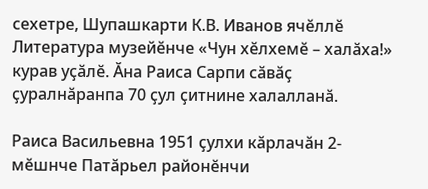сехетре, Шупашкарти К.В. Иванов ячӗллӗ Литература музейӗнче «Чун хӗлхемӗ – халӑха!» курав уҫӑлӗ. Ӑна Раиса Сарпи сӑвӑҫ ҫуралнӑранпа 70 ҫул ҫитнине халалланӑ.

Раиса Васильевна 1951 ҫулхи кӑрлачӑн 2-мӗшнче Патӑрьел районӗнчи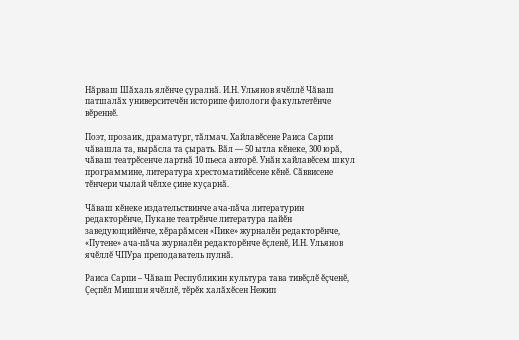Нӑрваш Шӑхаль ялӗнче ҫуралнӑ. И.Н. Ульянов ячӗллӗ Чӑваш патшалӑх университечӗн историпе филологи факультетӗнче вӗреннӗ.

Поэт, прозаик, драматург, тӑлмач. Хайлавӗсене Раиса Сарпи чӑвашла та, вырӑсла та ҫырать. Вӑл — 50 ытла кӗнеке, 300 юрӑ, чӑваш театрӗсенче лартнӑ 10 пьеса авторӗ. Унӑн хайлавӗсем шкул программине, литература хрестоматийӗсене кӗнӗ. Сӑввисене тӗнчери чылай чӗлхе ҫине куҫарнӑ.

Чӑваш кӗнеке издательствинче ача-пӑча литературин редакторӗнче, Пукане театрӗнче литература пайӗн заведующийӗнче, хӗрарӑмсен «Пике» журналӗн редакторӗнче, «Путене» ача-пӑча журналӗн редакторӗнче ӗҫленӗ, И.Н. Ульянов ячӗллӗ ЧПУра преподаватель пулнӑ.

Раиса Сарпи – Чӑваш Республикин культура тава тивӗҫлӗ ӗҫченӗ, Ҫеҫпӗл Мишши ячӗллӗ, тӗрӗк халӑхӗсен Нежип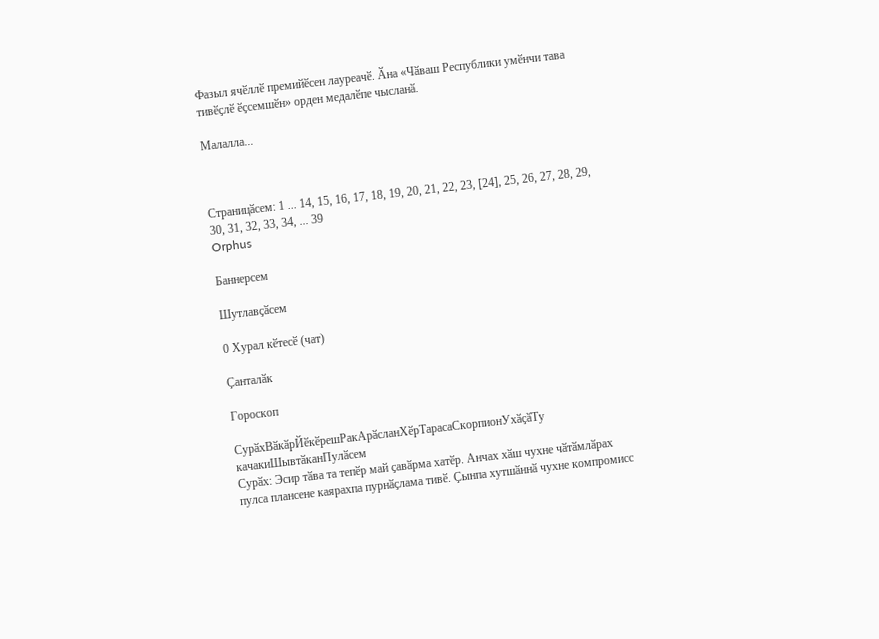Фазыл ячӗллӗ премийӗсен лауреачӗ. Ӑна «Чӑваш Республики умӗнчи тава тивӗҫлӗ ӗҫсемшӗн» орден медалӗпе чысланӑ.

Малалла...



Страницӑсем: 1 ... 14, 15, 16, 17, 18, 19, 20, 21, 22, 23, [24], 25, 26, 27, 28, 29, 30, 31, 32, 33, 34, ... 39
Orphus

Баннерсем

Шутлавҫӑсем

0 Хурал кӗтесӗ (чат)

Ҫанталӑк

Гороскоп

СурӑхВӑкӑрЙӗкӗрешРакАрӑсланХӗрТарасаСкорпионУхӑҫӑТу качакиШывтӑканПулӑсем
Сурӑх: Эсир тӑва та тепӗр май ҫавӑрма хатӗр. Анчах хӑш чухне чӑтӑмлӑрах пулса плансене каярахпа пурнӑҫлама тивӗ. Ҫынпа хутшӑннӑ чухне компромисс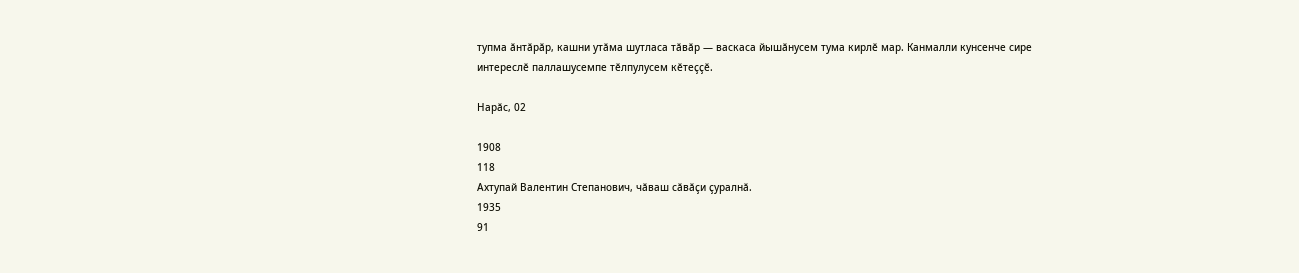тупма ӑнтӑрӑр, кашни утӑма шутласа тӑвӑр — васкаса йышӑнусем тума кирлӗ мар. Канмалли кунсенче сире интереслӗ паллашусемпе тӗлпулусем кӗтеҫҫӗ.

Нарӑс, 02

1908
118
Ахтупай Валентин Степанович, чӑваш сӑвӑҫи ҫуралнӑ.
1935
91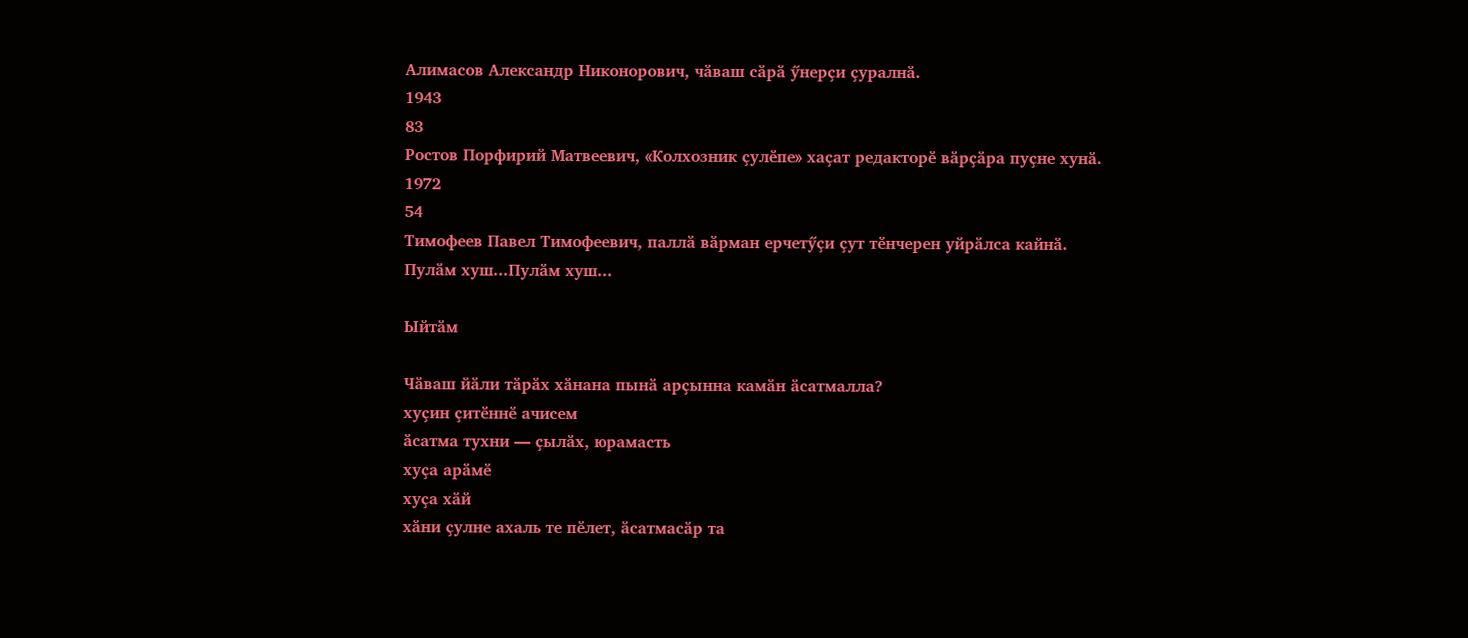Алимасов Александр Никонорович, чӑваш сӑрӑ ӳнерҫи ҫуралнӑ.
1943
83
Ростов Порфирий Матвеевич, «Колхозник ҫулӗпе» хаҫат редакторӗ вӑрҫӑра пуҫне хунӑ.
1972
54
Тимофеев Павел Тимофеевич, паллӑ вӑрман ерчетӳҫи ҫут тӗнчерен уйрӑлса кайнӑ.
Пулӑм хуш...Пулӑм хуш...

Ыйтӑм

Чӑваш йӑли тӑрӑх хӑнана пынӑ арҫынна камӑн ӑсатмалла?
хуҫин ҫитӗннӗ ачисем
ӑсатма тухни — ҫылӑх, юрамасть
хуҫа арӑмӗ
хуҫа хӑй
хӑни ҫулне ахаль те пӗлет, ӑсатмасӑр та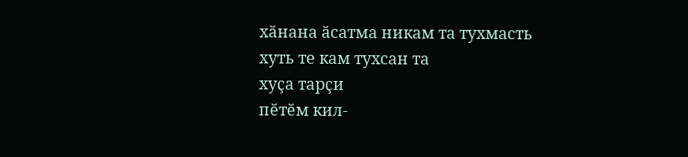хӑнана ӑсатма никам та тухмасть
хуть те кам тухсан та
хуҫа тарҫи
пӗтӗм кил-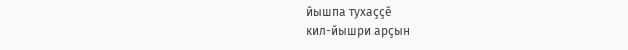йышпа тухаҫҫӗ
кил-йышри арҫын